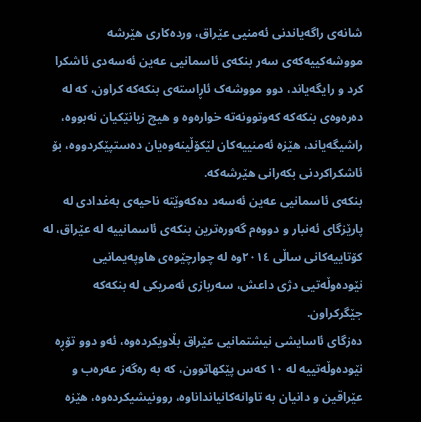شانەی راگەیاندنی ئەمنیی عێراق، وردەکاری ھێرشە مووشەکییەکەی سەر بنکەی ئاسمانیی عەین ئەسەدی ئاشکرا کرد و رایگەیاند، دوو مووشەک ئاڕاستەی بنکەکە کراون، کە لە دەرەوەی بنکەکە کەوتوونەتە خوارەوە و ھیچ زیانێکیان نەبووە، راشیگەیاند، ھێزە ئەمنییەکان لێکۆڵینەوەیان دەستپێکردووە، بۆ ئاشکراکردنی بکەرانی ھێرشەکە.
بنکەی ئاسمانیی عەین ئەسەد دەکەوێتە ناحیەی بەغدادی لە پارێزگای ئەنبار و دووەم گەورەترین بنکەی ئاسمانییە لە عێراق، لە کۆتاییەکانی ساڵی ٢٠١٤وە لە چوارچێوەی ھاوپەیمانیی نێودەوڵەتیی دژی داعش، سەربازی ئەمریکی لە بنکەکە جێگرکراون.
دەزگای ئاسایشی نیشتمانیی عێراق بڵاویکردەوە، ئەو دوو تۆڕە نێودەوڵەتییە لە ١٠ کەس پێکھاتوون، کە بە رەگەز عەرەب و عێراقین و دانیان بە تاوانەکانیانداناوە، روونیشیکردەوە، ھێزە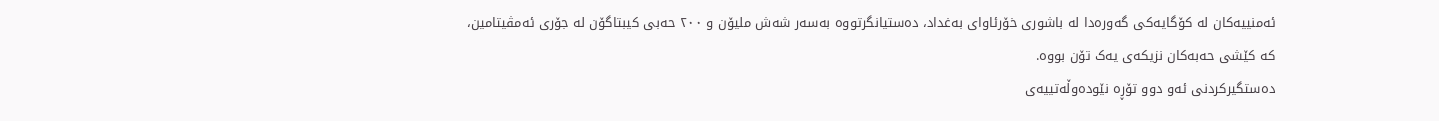ئەمنییەکان لە کۆگایەکی گەورەدا لە باشوری خۆرئاوای بەغداد، دەستیانگرتووە بەسەر شەش ملیۆن و ٢٠٠ حەبی کیبتاگۆن لە جۆری ئەمڤیتامین، کە کێشی حەبەکان نزیکەی یەک تۆن بووە.
دەستگیرکردنی ئەو دوو تۆڕە نێودەوڵەتییەی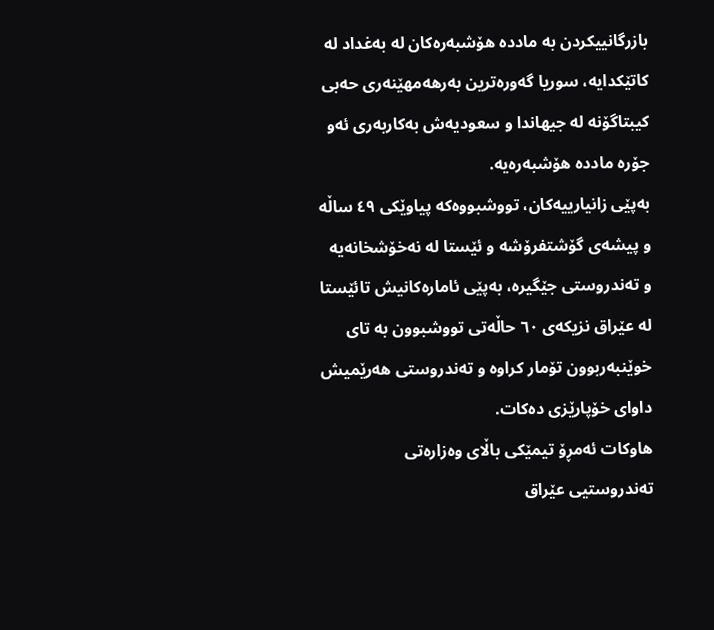بازرگانییکردن بە ماددە ھۆشبەرەکان لە بەغداد لە کاتێکدایە، سوریا گەورەترین بەرھەمھێنەری حەبی کیبتاگۆنە لە جیھاندا و سعودیەش بەکاربەری ئەو جۆرە ماددە ھۆشبەرەیە.
بەپێی زانیارییەکان، تووشبووەکە پیاوێکی ٤٩ ساڵە و پیشەی گۆشتفرۆشە و ئێستا لە نەخۆشخانەیە و تەندروستی جێگیرە، بەپێی ئامارەکانیش تائێستا لە عێراق نزیکەی ٦٠ حاڵەتی تووشبوون بە تای خوێنبەربوون تۆمار کراوە و تەندروستی ھەرێمیش داوای خۆپارێزی دەکات.
ھاوکات ئەمڕۆ تیمێکی باڵای وەزارەتی تەندروستیی عێراق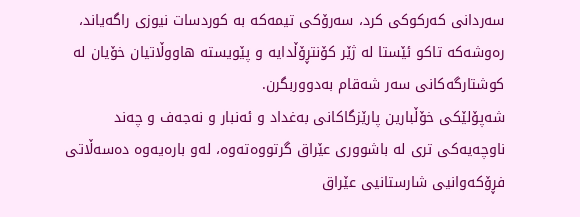سەردانی کەرکوکی کرد، سەرۆکی تیمەکە بە کوردسات نیوزی راگەیاند، رەوشەکە تاکو ئێستا لە ژێر کۆنتڕۆڵدایە و پێویستە ھاووڵاتیان خۆیان لە کوشتارگەکانی سەر شەقام بەدووربگرن.
شەپۆلێکی خۆڵبارین پارێزگاکانی بەغداد و ئەنبار و نەجەف و چەند ناوچەیەکی تری لە باشووری عێراق گرتووەتەوە، لەو بارەیەوە دەسەڵاتی فڕۆکەوانیی شارستانیی عێراق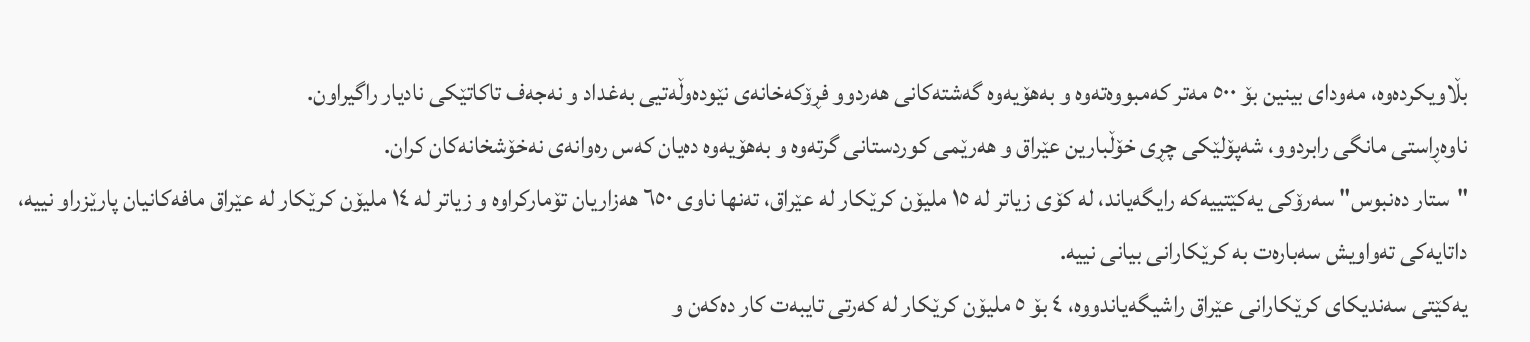بڵاویکردەوە، مەودای بینین بۆ ٥٠٠ مەتر کەمبووەتەوە و بەھۆیەوە گەشتەکانی ھەردوو فڕۆکەخانەی نێودەوڵەتیی بەغداد و نەجەف تاکاتێکی نادیار راگیراون.
ناوەڕاستی مانگی رابردوو، شەپۆلێکی چڕی خۆڵبارین عێراق و ھەرێمی کوردستانی گرتەوە و بەھۆیەوە دەیان کەس رەوانەی نەخۆشخانەکان کران.
"ستار دەنبوس" سەرۆکی یەکێتییەکە رایگەیاند، لە کۆی زیاتر لە ١٥ ملیۆن کرێکار لە عێراق، تەنھا ناوی ٦٥٠ ھەزاریان تۆمارکراوە و زیاتر لە ١٤ ملیۆن کرێکار لە عێراق مافەکانیان پارێزراو نییە، داتایەکی تەواویش سەبارەت بە کرێکارانی بیانی نییە.
یەکێتی سەندیکای کرێکارانی عێراق راشیگەیاندووە، ٤ بۆ ٥ ملیۆن کرێکار لە کەرتی تایبەت کار دەکەن و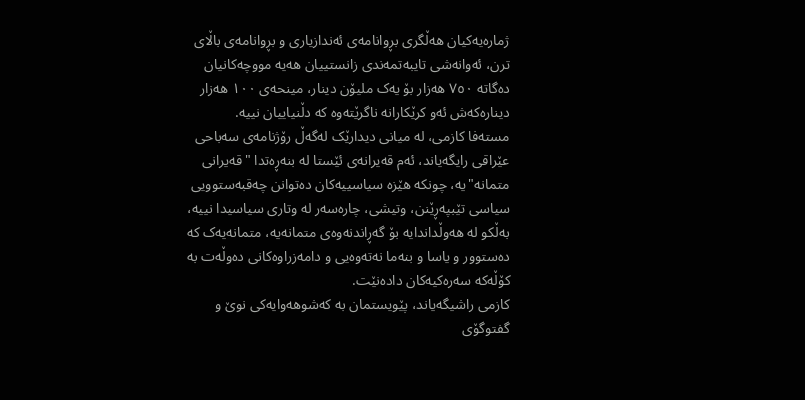ژمارەیەکیان ھەڵگری بڕوانامەی ئەندازیاری و بڕوانامەی باڵای ترن، ئەوانەشی تایبەتمەندی زانستییان ھەیە مووچەکانیان دەگاتە ٧٥٠ ھەزار بۆ یەک ملیۆن دینار، مینحەی ١٠٠ ھەزار دینارەکەش ئەو کرێکارانە ناگرێتەوە کە دڵنیاییان نییە.
مستەفا کازمی، لە میانی دیدارێک لەگەڵ رۆژنامەی سەباحی عێراقی رایگەیاند، ئەم قەیرانەی ئێستا لە بنەڕەتدا "قەیرانی متمانە"یە، چونکە ھێزە سیاسییەکان دەتوانن چەقبەستوویی سیاسی تێبپەڕێنن، وتیشی، چارەسەر لە وتاری سیاسیدا نییە، بەڵکو لە ھەوڵداندایە بۆ گەڕاندنەوەی متمانەیە، متمانەیەک کە دەستوور و یاسا و بنەما نەتەوەیی و دامەزراوەکانی دەوڵەت بە کۆڵەکە سەرەکیەکان دادەنێت.
کازمی راشیگەیاند، پێویستمان بە کەشوھەوایەکی نوێ و گفتوگۆی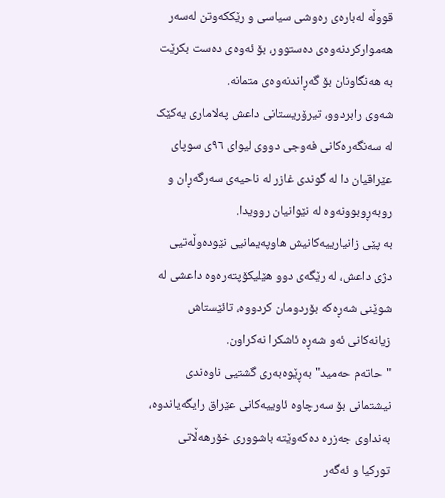قووڵە لەبارەی رەوشی سیاسی و رێککەوتن لەسەر ھەموارکردنەوەی دەستوور، بۆ ئەوەی دەست بکرێت بە ھەنگاونان بۆ گەڕاندنەوەی متمانە.
شەوی رابردوو، تیرۆریستانی داعش پەلاماری یەکێک لە سەنگەرەکانی فەوجی دووی لیوای ٩٦ی سوپای عێراقیان دا لە گوندی غازر لە ناحیەی سەرگەڕان و روبەڕوبوونەوە لە نێوانیان روویدا.
بە پێی زانیارییەکانیش ھاوپەیمانیی نێودەوڵەتیی دژی داعش، لە رێگەی دوو ھێلیکۆپتەرەوە داعشی لە شوێنی شەڕەکە بۆردومان کردووە، تائێستاش زیانەکانی ئەو شەڕە ئاشکرا نەکراون.
"حاتەم حەمید" بەڕێوەبەری گشتیی ناوەندی نیشتمانی بۆ سەرچاوە ئاوییەکانی عێراق رایگەیاندوە، بەنداوی جەزرە دەکەوێتە باشووری خۆرھەڵاتی تورکیا و ئەگەر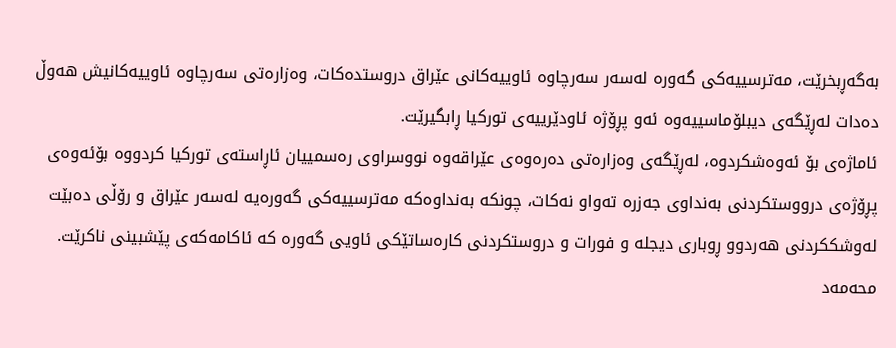بەگەڕبخرێت، مەترسییەکی گەورە لەسەر سەرچاوە ئاوییەکانی عێراق دروستدەکات، وەزارەتی سەرچاوە ئاوییەکانیش ھەوڵ دەدات لەڕێگەی دیبلۆماسییەوە ئەو پڕۆژە ئاودێرییەی تورکیا ڕابگیرێت.
ئاماژەی بۆ ئەوەشکردوە، لەڕێگەی وەزارەتی دەرەوەی عێراقەوە نووسراوی رەسمییان ئاڕاستەی تورکیا کردووە بۆئەوەی پڕۆژەی درووستکردنی بەنداوی جەزرە تەواو نەکات، چونکە بەنداوەکە مەترسییەکی گەورەیە لەسەر عێراق و رۆڵی دەبێت لەوشککردنی ھەردوو ڕوباری دیجلە و فورات و دروستکردنی کارەساتێکی ئاویی گەورە کە ئاکامەکەی پێشبینی ناکرێت.
محەمەد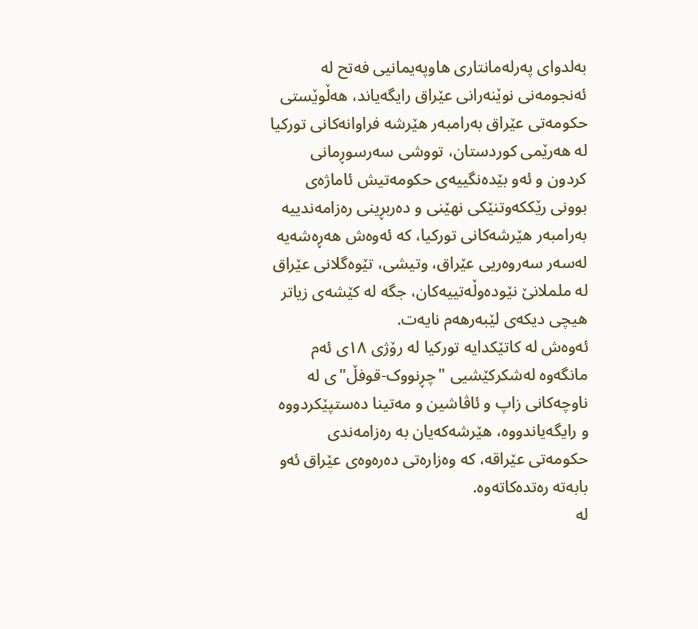بەلدوای پەرلەمانتاری ھاوپەیمانیی فەتح لە ئەنجومەنی نوێنەرانی عێراق رایگەیاند، ھەڵوێستی حکومەتی عێراق بەرامبەر ھێرشە فراوانەکانی تورکیا لە ھەرێمی کوردستان، تووشی سەرسوڕمانی کردون و ئەو بێدەنگییەی حکومەتیش ئاماژەی بوونی رێککەوتنێکی نھێنی و دەربڕینی رەزامەندییە بەرامبەر ھێرشەکانی تورکیا، کە ئەوەش ھەڕەشەیە لەسەر سەروەریی عێراق، وتیشی، تێوەگلانی عێراق لە ململانێ نێودەوڵەتییەکان، جگە لە کێشەی زیاتر ھیچی دیکەی لێبەرھەم نایەت.
ئەوەش لە کاتێکدایە تورکیا لە رۆژی ١٨ی ئەم مانگەوە لەشکرکێشیی "چڕنووک-قوفڵ"ی لە ناوچەکانی زاپ و ئاڤاشین و مەتینا دەستپێکردووە و رایگەیاندووە، ھێرشەکەیان بە رەزامەندی حکومەتی عێراقە، کە وەزارەتی دەرەوەی عێراق ئەو بابەتە رەتدەکاتەوە.
لە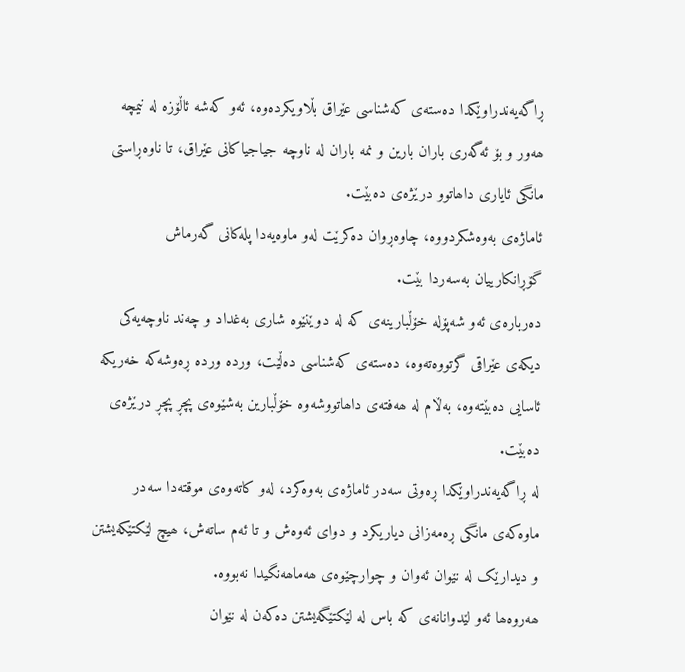ڕاگەیەندراوێکدا دەستەی کەشناسی عێراق بڵاویکردەوە، ئەو کەشە ئاڵۆزە لە نیمچە ھەور و بۆ ئەگەری باران بارین و نمە باران لە ناوچە جیاجیاکانی عێراق، تا ناوەڕاستی مانگی ئایاری داھاتوو درێژەی دەبێت.
ئاماژەی بەوەشکردووە، چاوەڕوان دەکرێت لەو ماوەیەدا پلەکانی گەرماش گۆڕانکارییان بەسەردا بێت.
دەربارەی ئەو شەپۆلە خۆڵبارینەی کە لە دوێنێوە شاری بەغداد و چەند ناوچەیەکی دیکەی عێراقی گرتووەتەوە، دەستەی کەشناسی دەڵێت، وردە وردە ڕەوشەکە خەریکە ئاسایی دەبێتەوە، بەڵام لە ھەفتەی داھاتووشەوە خۆڵبارین بەشێوەی پچڕ پچڕ درێژەی دەبێت.
لە ڕاگەیەندراوێکدا ڕەوتی سەدر ئاماژەی بەوەکرد، لەو کاتەوەی موقتەدا سەدر ماوەکەی مانگی ڕەمەزانی دیاریکرد و دوای ئەوەش و تا ئەم ساتەش، ھیچ لێکتێکەیشتن و دیدارێک لە نێوان ئەوان و چوارچێوەی ھەماھەنگیدا نەبووە.
ھەروەھا ئەو لێدوانانەی کە باس لە لێکتێگەیشتن دەکەن لە نێوان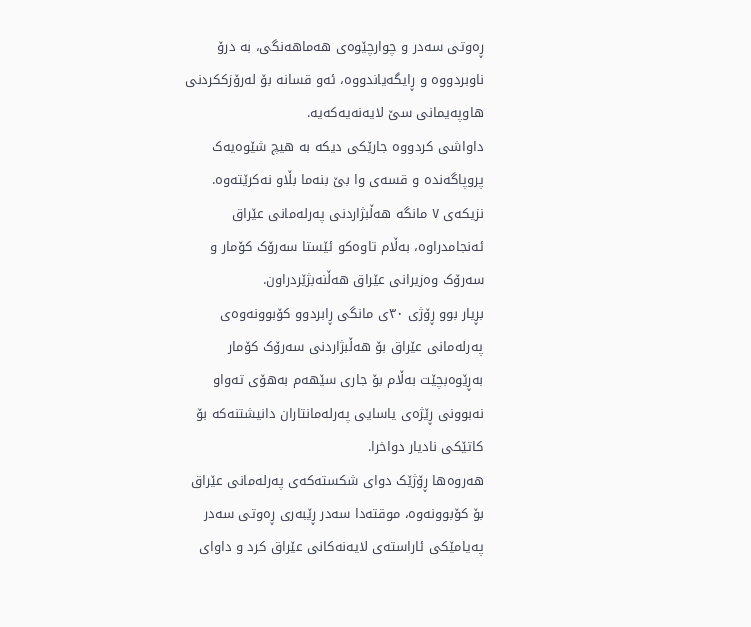ڕەوتی سەدر و چوارچێوەی ھەماھەنگی، بە درۆ ناوبردووە و ڕایگەیاندووە، ئەو قسانە بۆ لەرۆزککردنی ھاوپەیمانی سێ لایەنەیەکەیە.
داواشی کردووە جارێکی دیکە بە ھیچ شێوەیەک پروپاگەندە و قسەی وا بێ بنەما بڵاو نەکرێتەوە.
نزیکەی ٧ مانگە ھەڵبژاردنی پەرلەمانی عێراق ئەنجامدراوە، بەڵام تاوەکو ئێستا سەرۆک کۆمار و سەرۆک وەزیرانی عێراق ھەڵنەبژێردراون.
بڕیار بوو ڕۆژی ٣٠ی مانگی ڕابردوو کۆبوونەوەی پەرلەمانی عێراق بۆ ھەڵبژاردنی سەرۆک کۆمار بەڕێوەبچێت بەڵام بۆ جاری سێھەم بەھۆی تەواو نەبوونی ڕێژەی یاسایی پەرلەمانتاران دانیشتنەکە بۆ کاتێکی نادیار دواخرا.
ھەروەھا ڕۆژێک دوای شکستەکەی پەرلەمانی عێراق بۆ کۆبوونەوە، موقتەدا سەدر ڕێبەری ڕەوتی سەدر پەیامێکی ئاراستەی لایەنەکانی عێراق کرد و داوای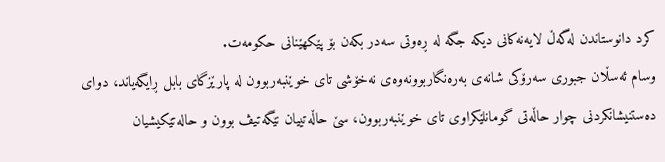کرد دانوستاندن لەگەڵ لایەنەکانی دیکە جگە لە ڕەوتی سەدر بکەن بۆ پێکھێنانی حکومەت.
وسام ئەسڵان جبوری سەرۆکی شانەی بەرەنگاربوونەوەی نەخۆشی تای خوێنبەربوون لە پارێزگای بابل ڕایگەیاند، دوای دەستنیشانکردنی چوار حاڵەتی گومانلێکراوی تای خوێنبەربوون، سێ حاڵەتییان نێگەتیڤ بوون و حالەتێکیشیان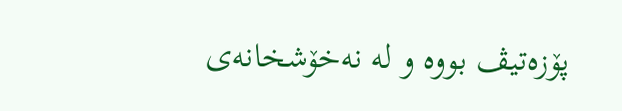پۆزەتیڤ بووە و لە نەخۆشخانەی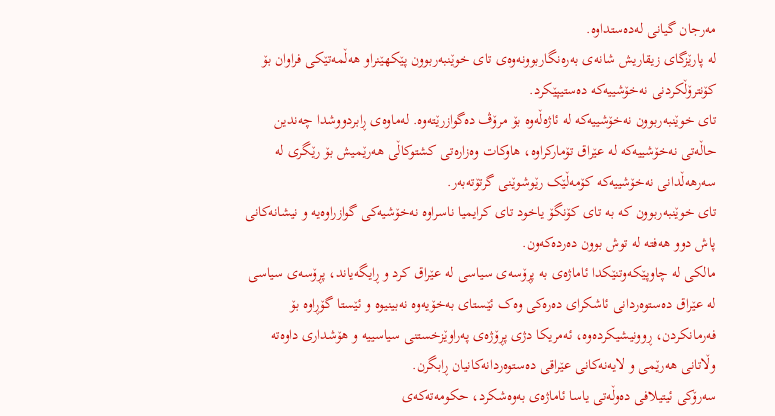مەرجان گیانی لەدەستداوە.
لە پارێزگای زیقاریش شانەی بەرەنگاربوونەوەی تای خوێنبەربوون پێکھێنراو ھەڵمەتێکی فراوان بۆ کۆنترۆڵکردنی نەخۆشییەکە دەستیپێکرد.
تای خوێنبەربوون نەخۆشییەکە لە ئاژەڵەوە بۆ مرۆڤ دەگوازرێتەوە. لەماوەی ڕابردووشدا چەندین حاڵەتی نەخۆشییەکە لە عێراق تۆمارکراوە، ھاوکات وەزارەتی کشتوکاڵی ھەرێمیش بۆ رێگری لە سەرھەڵدانی نەخۆشییەکە کۆمەڵێک رێوشوێنی گرتۆتەبەر.
تای خوێنبەربوون کە بە تای کۆنگۆ یاخود تای کرایمیا ناسراوە نەخۆشیەکی گوازراوەیە و نیشانەکانی پاش دوو هەفتە لە توش بوون دەردەکەون.
مالکی لە چاوپێکەوتنێکدا ئاماژەی بە پڕۆسەی سیاسی لە عێراق کرد و ڕایگەیاند، پڕۆسەی سیاسی لە عێراق دەستوەردانی ئاشکرای دەرەکی وەک ئێستای بەخۆیەوە نەبینیوە و ئێستا گۆڕاوە بۆ فەرمانکردن، ڕوونیشیکردەوە، ئەمریکا دژی پڕۆژەی پەراوێزخستنی سیاسییە و ھۆشداری داوەتە وڵاتانی ھەرێمی و لایەنەکانی عێراقی دەستوەردانەکانیان ڕابگرن.
سەرۆکی ئیتیلافی دەوڵەتی یاسا ئاماژەی بەوەشکرد، حکومەتەکەی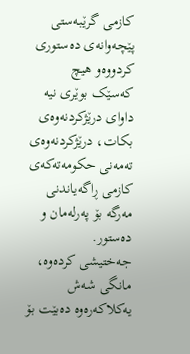کازمی گرێبەستی پێچەوانەی دەستوری کردووەو ھیچ کەسێک بوێری نیە داوای درێژکردنەوەی بکات، درێژکردنەوەی تەمەنی حکومەتەکەی کازمی ڕاگەیاندنی مەرگە بۆ پەرلەمان و دەستور.
جەختیشی کردەوە، مانگی شەش یەکلاکەرەوە دەبێت بۆ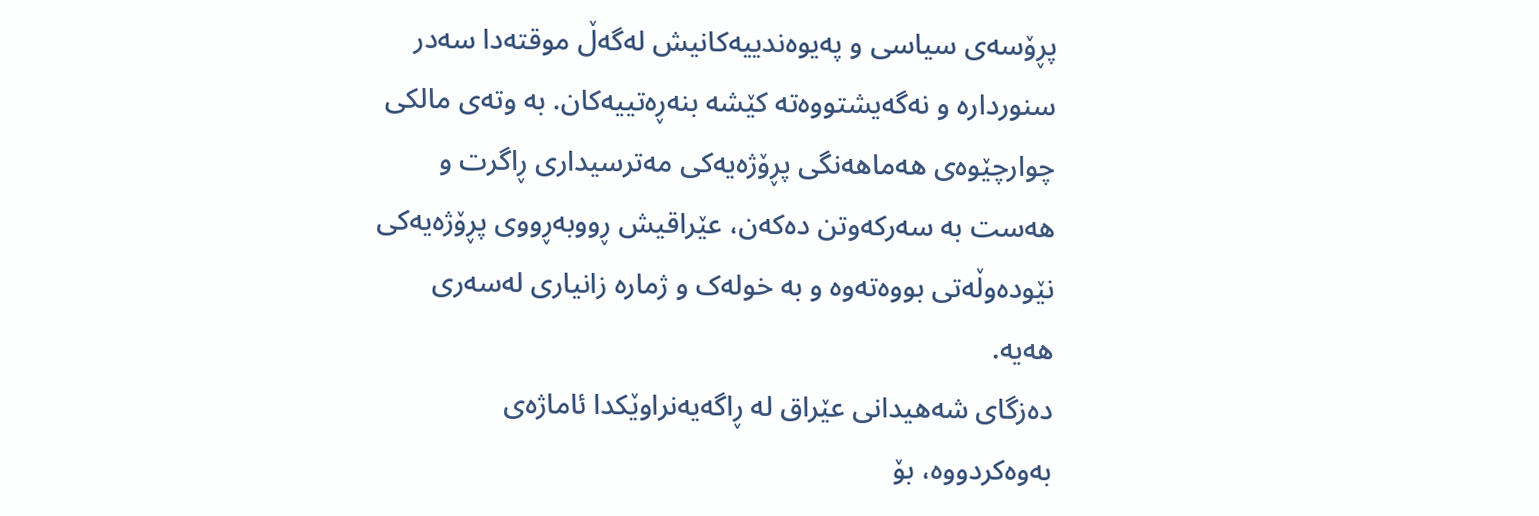پڕۆسەی سیاسی و پەیوەندییەکانیش لەگەڵ موقتەدا سەدر سنوردارە و نەگەیشتووەتە کێشە بنەڕەتییەکان. بە وتەی مالکی چوارچێوەی ھەماھەنگی پڕۆژەیەکی مەترسیداری ڕاگرت و ھەست بە سەرکەوتن دەکەن، عێراقیش ڕووبەڕووی پڕۆژەیەکی نێودەوڵەتی بووەتەوە و بە خولەک و ژمارە زانیاری لەسەری ھەیە.
دەزگای شەھیدانی عێراق لە ڕاگەیەنراوێکدا ئاماژەی بەوەکردووە، بۆ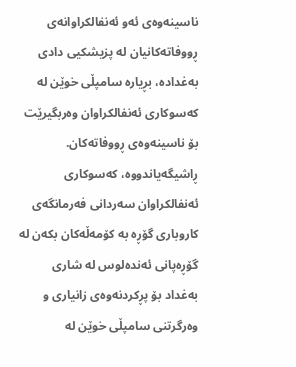ناسینەوەی ئەو ئەنفالکراوانەی ڕووفاتەکانیان لە پزیشکیی دادی بەغدادە، بڕیارە سامپڵی خوێن لە کەسوکاری ئەنفالکراوان وەربگیرێت بۆ ناسینەوەی ڕووفاتەکان.
ڕاشیگەیاندووە، کەسوکاری ئەنفالکراوان سەردانی فەرمانگەی کاروباری گۆڕە بە کۆمەڵەکان بکەن لە گۆڕەپانی ئەندەلوس لە شاری بەغداد بۆ پڕکردنەوەی زانیاری و وەرگرتنی سامپڵی خوێن لە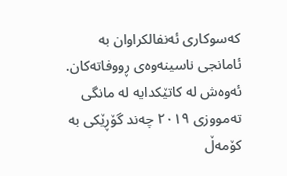کەسوکاری ئەنفالکراوان بە ئامانجی ناسینەوەی ڕووفاتەکان.
ئەوەش لە کاتێکدایە لە مانگی تەمووزی ٢٠١٩ چەند گۆڕێکی بە کۆمەڵ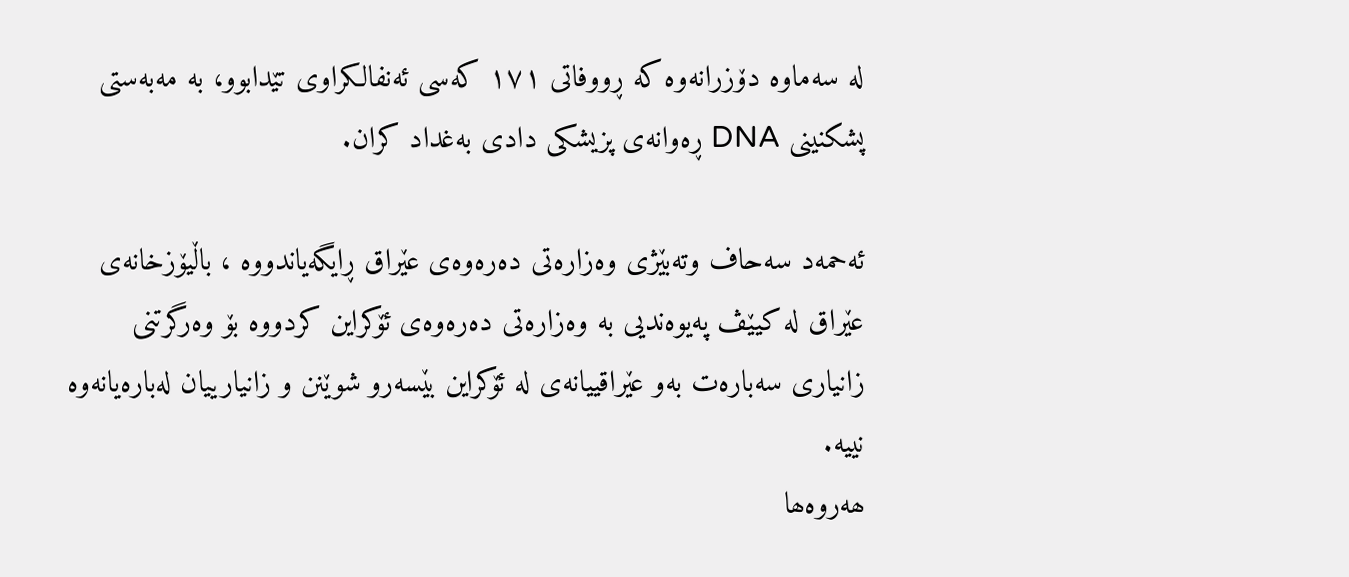لە سەماوە دۆزرانەوە کە ڕووفاتی ١٧١ کەسی ئەنفالکراوی تێدابوو، بە مەبەستی پشکنینی DNA ڕەوانەی پزیشکی دادی بەغداد کران.

ئەحمەد سەحاف وتەبێژی وەزارەتی دەرەوەی عێراق ڕایگەیاندووە ، باڵیۆزخانەی عێراق لە کیێڤ پەیوەندیی بە وەزارەتی دەرەوەی ئۆکراین کردووە بۆ وەرگرتنی زانیاری سەبارەت بەو عێراقییانەی لە ئۆکراین بێسەرو شوێنن و زانیارییان لەبارەیانەوە نییە.
ھەروەھا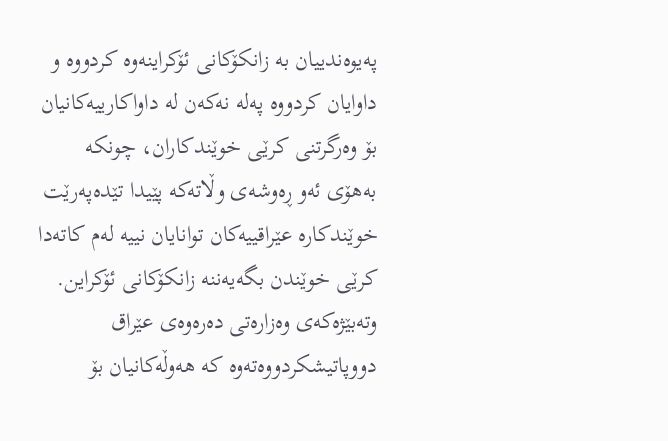پەیوەندییان بە زانکۆکانی ئۆکراینەوە کردووە و داوایان کردووە پەلە نەکەن لە داواکارییەکانیان بۆ وەرگرتنی کرێی خوێندکاران، چونکە بەھۆی ئەو ڕەوشەی وڵاتەکە پێیدا تێدەپەرێت خوێندکارە عێراقییەکان توانایان نییە لەم کاتەدا کرێی خوێندن بگەیەننە زانکۆکانی ئۆکراین.
وتەبێژەکەی وەزارەتی دەرەوەی عێراق دووپاتیشکردووەتەوە کە ھەوڵەکانیان بۆ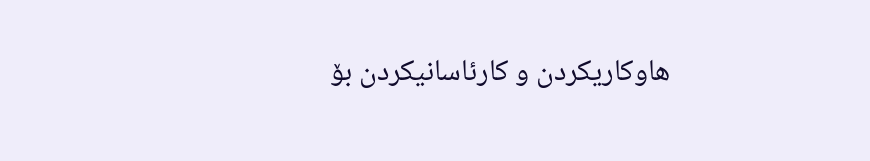ھاوکاریکردن و کارئاسانیکردن بۆ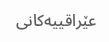عێراقییەکانی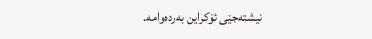نیشتەجێی ئۆکراین بەردەوامە.